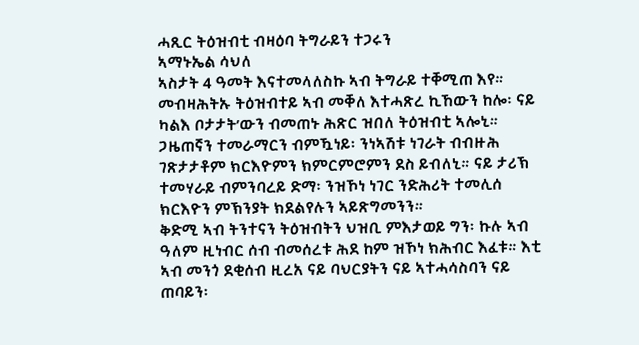ሓጺር ትዕዝብቲ ብዛዕባ ትግራይን ተጋሩን
ኣማኑኤል ሳህለ
ኣስታት 4 ዓመት እናተመላለስኩ ኣብ ትግራይ ተቐሚጠ እየ። መብዛሕትኡ ትዕዝብተይ ኣብ መቐለ እተሓጽረ ኪኸውን ከሎ፡ ናይ ካልእ ቦታታት’ውን ብመጠኑ ሕጽር ዝበለ ትዕዝብቲ ኣሎኒ።
ጋዜጠኛን ተመራማርን ብምዃነይ፡ ንነኣሽቱ ነገራት ብብዙሕ ገጽታታቶም ክርእዮምን ክምርምሮምን ደስ ይብለኒ። ናይ ታሪኽ ተመሃራይ ብምንባረይ ድማ፡ ንዝኾነ ነገር ንድሕሪት ተመሊሰ ክርእዮን ምኽንያት ክደልየሉን ኣይጽግመንን።
ቅድሚ ኣብ ትንተናን ትዕዝብትን ህዝቢ ምእታወይ ግን፡ ኩሉ ኣብ ዓለም ዚነብር ሰብ ብመሰረቱ ሕደ ከም ዝኾነ ክሕብር እፈቱ። እቲ ኣብ መንጎ ደቂሰብ ዚረአ ናይ ባህርያትን ናይ ኣተሓሳስባን ናይ ጠባይን፡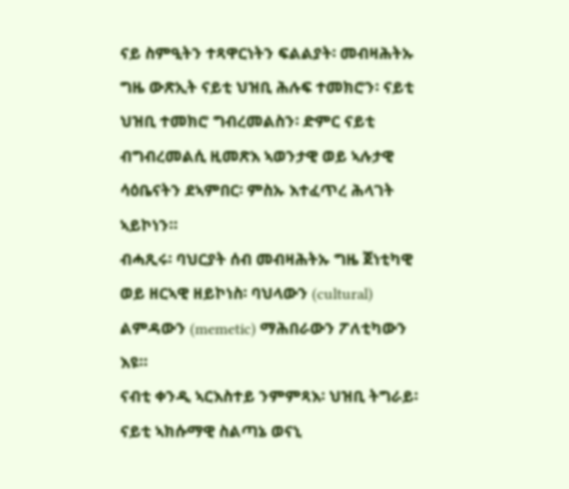ናይ ስምዒትን ተጻዋርነትን ፍልልያት፡ መብዛሕትኡ ግዜ ውጽኢት ናይቲ ህዝቢ ሕሉፍ ተመክሮን፡ ናይቲ ህዝቢ ተመክሮ ግብረመልስን፡ ድምር ናይቲ ብግብረመልሲ ዚመጽእ ኣወንታዊ ወይ ኣሉታዊ ሳዕቤናትን ደኣምበር፡ ምስኡ እተፈጥረ ሕላገት ኣይኮነን።
ብሓጺሩ፡ ባህርያት ሰብ መብዛሕትኡ ግዜ ጀነቲካዊ ወይ ዘርኣዊ ዘይኮነስ፡ ባህላውን (cultural) ልምዳውን (memetic) ማሕበራውን ፖለቲካውን እዩ።
ናብቲ ቀንዲ ኣርእስተይ ንምምጻእ፡ ህዝቢ ትግራይ፡ ናይቲ ኣክሱማዊ ስልጣኔ ወናኒ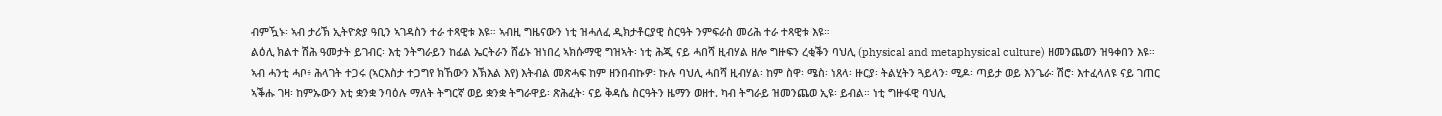ብምዃኑ፡ ኣብ ታሪኽ ኢትዮጵያ ዓቢን ኣገዳስን ተራ ተጻዊቱ እዩ። ኣብዚ ግዜናውን ነቲ ዝሓለፈ ዲክታቶርያዊ ስርዓት ንምፍራስ መሪሕ ተራ ተጻዊቱ እዩ።
ልዕሊ ክልተ ሽሕ ዓመታት ይገብር፡ እቲ ንትግራይን ከፊል ኤርትራን ሸፊኑ ዝነበረ ኣክሱማዊ ግዝኣት፡ ነቲ ሕጂ ናይ ሓበሻ ዚብሃል ዘሎ ግዙፍን ረቂቕን ባህሊ (physical and metaphysical culture) ዘመንጨወን ዝዓቀበን እዩ።
ኣብ ሓንቲ ሓቦ፥ ሕላገት ተጋሩ (ኣርእስታ ተጋግየ ክኸውን እኽእል እየ) እትብል መጽሓፍ ከም ዘንበብኩዎ፡ ኩሉ ባህሊ ሓበሻ ዚብሃል፡ ከም ስዋ፡ ሜስ፡ ነጸላ፡ ዙርያ፡ ትልሂትን ጓይላን፡ ሚዶ፡ ጣይታ ወይ እንጌራ፡ ሽሮ፡ እተፈላለዩ ናይ ገጠር ኣቕሑ ገዛ፡ ከምኡውን እቲ ቋንቋ ንባዕሉ ማለት ትግርኛ ወይ ቋንቋ ትግራዋይ፡ ጽሕፈት፡ ናይ ቅዳሴ ስርዓትን ዜማን ወዘተ. ካብ ትግራይ ዝመንጨወ ኢዩ፡ ይብል። ነቲ ግዙፋዊ ባህሊ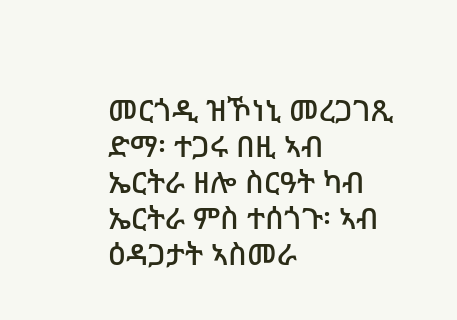መርጎዲ ዝኾነኒ መረጋገጺ ድማ፡ ተጋሩ በዚ ኣብ ኤርትራ ዘሎ ስርዓት ካብ ኤርትራ ምስ ተሰጎጉ፡ ኣብ ዕዳጋታት ኣስመራ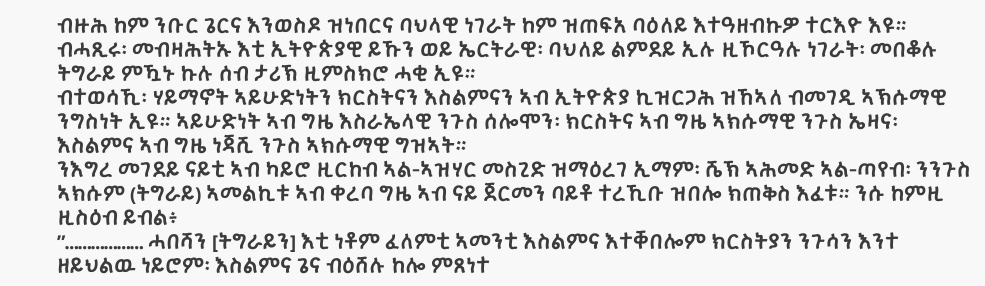ብዙሕ ከም ንቡር ጌርና እንወስዶ ዝነበርና ባህላዊ ነገራት ከም ዝጠፍአ ባዕለይ እተዓዘብኩዎ ተርእዮ እዩ።
ብሓጺሩ፡ መብዛሕትኡ እቲ ኢትዮጵያዊ ይኹን ወይ ኤርትራዊ፡ ባህለይ ልምደይ ኢሉ ዚኾርዓሉ ነገራት፡ መበቆሉ ትግራይ ምዃኑ ኩሉ ሰብ ታሪኽ ዚምስክሮ ሓቂ ኢዩ።
ብተወሳኺ፡ ሃይማኖት ኣይሁድነትን ክርስትናን እስልምናን ኣብ ኢትዮጵያ ኪዝርጋሕ ዝኸኣለ ብመገዲ ኣኽሱማዊ ንግስነት ኢዩ። ኣይሁድነት ኣብ ግዜ እስራኤላዊ ንጉስ ሰሎሞን፡ ክርስትና ኣብ ግዜ ኣክሱማዊ ንጉስ ኤዛና፡ እስልምና ኣብ ግዜ ነጃሺ ንጉስ ኣክሱማዊ ግዝኣት።
ንእግረ መገደይ ናይቲ ኣብ ካይሮ ዚርከብ ኣል-ኣዝሃር መስጊድ ዝማዕረገ ኢማም፡ ሼኽ ኣሕመድ ኣል-ጣየብ፡ ንንጉስ ኣክሱም (ትግራይ) ኣመልኪቱ ኣብ ቀረባ ግዜ ኣብ ናይ ጀርመን ባይቶ ተረኺቡ ዝበሎ ክጠቅስ እፈቱ። ንሱ ከምዚ ዚስዕብ ይብል፥
”……………… ሓበሻን [ትግራይን] እቲ ነቶም ፈለምቲ ኣመንቲ እስልምና እተቐበሎም ክርስትያን ንጉሳን እንተ ዘይህልዉ ነይሮም፡ እስልምና ጌና ብዕሸሉ ከሎ ምጸነተ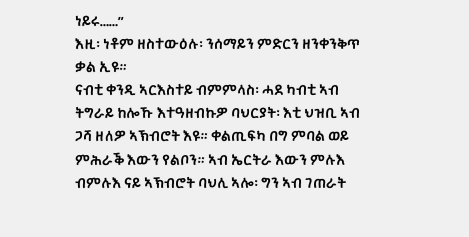ነይሩ……”
እዚ፡ ነቶም ዘስተውዕሉ፡ ንሰማይን ምድርን ዘንቀንቅጥ ቃል ኢዩ።
ናብቲ ቀንዲ ኣርእስተይ ብምምላስ፡ ሓደ ካብቲ ኣብ ትግራይ ከሎኹ እተዓዘብኩዎ ባህርያት፡ እቲ ህዝቢ ኣብ ጋሻ ዘለዎ ኣኽብሮት እዩ። ቀልጢፍካ በግ ምባል ወይ ምሕራቕ እውን የልቦን። ኣብ ኤርትራ እውን ምሉእ ብምሉእ ናይ ኣኽብሮት ባህሊ ኣሎ፡ ግን ኣብ ገጠራት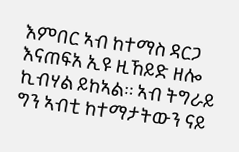እምበር ኣብ ከተማስ ዳርጋ እናጠፍአ ኢዩ ዚኸይድ ዘሎ ኪብሃል ይከኣል። ኣብ ትግራይ ግን ኣብቲ ከተማታትውን ናይ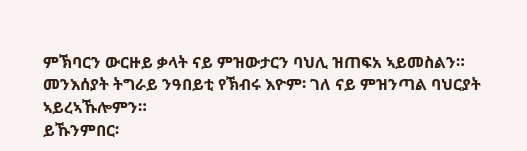ምኽባርን ውርዙይ ቃላት ናይ ምዝውታርን ባህሊ ዝጠፍአ ኣይመስልን። መንእሰያት ትግራይ ንዓበይቲ የኽብሩ እዮም፡ ገለ ናይ ምዝንጣል ባህርያት ኣይረኣኹሎምን።
ይኹንምበር፡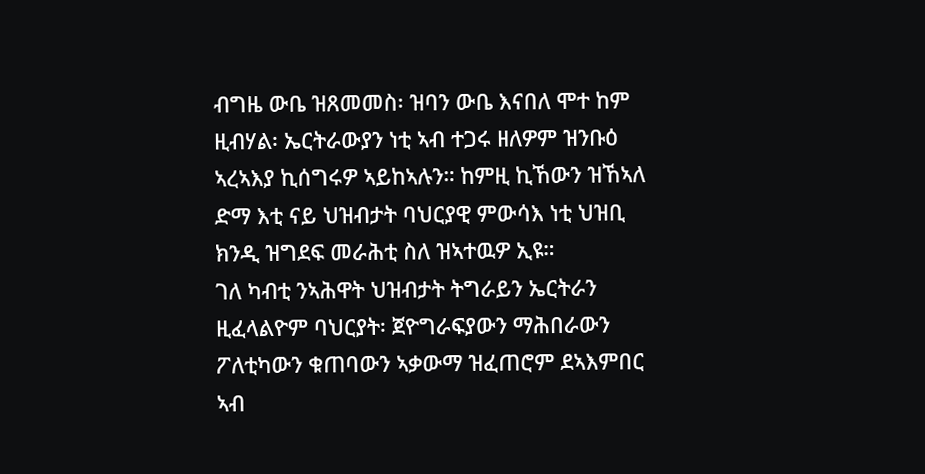ብግዜ ውቤ ዝጸመመስ፡ ዝባን ውቤ እናበለ ሞተ ከም ዚብሃል፡ ኤርትራውያን ነቲ ኣብ ተጋሩ ዘለዎም ዝንቡዕ ኣረኣእያ ኪሰግሩዎ ኣይከኣሉን። ከምዚ ኪኸውን ዝኸኣለ ድማ እቲ ናይ ህዝብታት ባህርያዊ ምውሳእ ነቲ ህዝቢ ክንዲ ዝግደፍ መራሕቲ ስለ ዝኣተዉዎ ኢዩ።
ገለ ካብቲ ንኣሕዋት ህዝብታት ትግራይን ኤርትራን ዚፈላልዮም ባህርያት፡ ጀዮግራፍያውን ማሕበራውን ፖለቲካውን ቁጠባውን ኣቃውማ ዝፈጠሮም ደኣእምበር ኣብ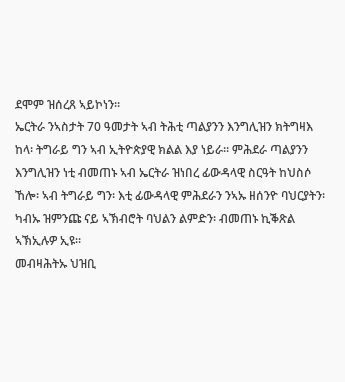ደሞም ዝሰረጸ ኣይኮነን።
ኤርትራ ንኣስታት 70 ዓመታት ኣብ ትሕቲ ጣልያንን እንግሊዝን ክትግዛእ ከላ፡ ትግራይ ግን ኣብ ኢትዮጵያዊ ክልል እያ ነይራ። ምሕደራ ጣልያንን እንግሊዝን ነቲ ብመጠኑ ኣብ ኤርትራ ዝነበረ ፊውዳላዊ ስርዓት ከህስሶ ኸሎ፡ ኣብ ትግራይ ግን፡ እቲ ፊውዳላዊ ምሕደራን ንኣኡ ዘሰንዮ ባህርያትን፡ ካብኡ ዝምንጩ ናይ ኣኽብሮት ባህልን ልምድን፡ ብመጠኑ ኪቕጽል ኣኽኢሉዎ ኢዩ።
መብዛሕትኡ ህዝቢ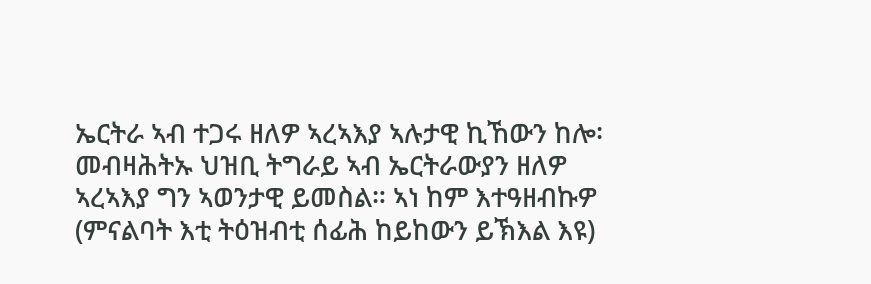ኤርትራ ኣብ ተጋሩ ዘለዎ ኣረኣእያ ኣሉታዊ ኪኸውን ከሎ፡ መብዛሕትኡ ህዝቢ ትግራይ ኣብ ኤርትራውያን ዘለዎ ኣረኣእያ ግን ኣወንታዊ ይመስል። ኣነ ከም እተዓዘብኩዎ (ምናልባት እቲ ትዕዝብቲ ሰፊሕ ከይከውን ይኽእል እዩ)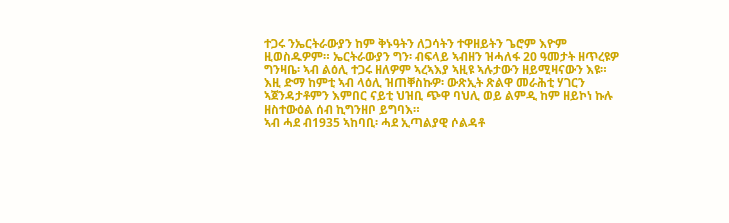ተጋሩ ንኤርትራውያን ከም ቅኑዓትን ለጋሳትን ተዋዘይትን ጌሮም እዮም ዚወስዱዎም። ኤርትራውያን ግን፡ ብፍላይ ኣብዘን ዝሓለፋ 20 ዓመታት ዘጥረዩዎ ግንዛቤ፡ ኣብ ልዕሊ ተጋሩ ዘለዎም ኣረኣእያ ኣዚዩ ኣሉታውን ዘይሚዛናውን እዩ። እዚ ድማ ከምቲ ኣብ ላዕሊ ዝጠቐስኩዎ፡ ውጽኢት ጽልዋ መራሕቲ ሃገርን ኣጀንዳታቶምን እምበር ናይቲ ህዝቢ ጭዋ ባህሊ ወይ ልምዲ ከም ዘይኮነ ኩሉ ዘስተውዕል ሰብ ኪግንዘቦ ይግባእ።
ኣብ ሓደ ብ1935 ኣከባቢ፡ ሓደ ኢጣልያዊ ሶልዳቶ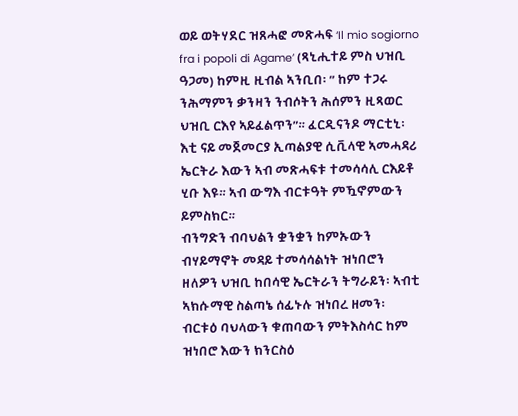ወይ ወትሃደር ዝጸሓፎ መጽሓፍ ‘Il mio sogiorno fra i popoli di Agame’ (ጻኒሒተይ ምስ ህዝቢ ዓጋመ) ከምዚ ዚብል ኣንቢበ፡ ” ከም ተጋሩ ንሕማምን ቃንዛን ንብሶትን ሕሰምን ዚጻወር ህዝቢ ርእየ ኣይፈልጥን”። ፈርዲናንዶ ማርቲኒ፡ እቲ ናይ መጀመርያ ኢጣልያዊ ሲቪላዊ ኣመሓዳሪ ኤርትራ እውን ኣብ መጽሓፍቱ ተመሳሳሊ ርእይቶ ሂቡ እዩ። ኣብ ውግእ ብርቱዓት ምዃኖምውን ይምስክር።
ብንግድን ብባህልን ቋንቋን ከምኡውን ብሃይማኖት መዳይ ተመሳሳልነት ዝነበሮን ዘለዎን ህዝቢ ከበሳዊ ኤርትራን ትግራይን፡ ኣብቲ ኣክሱማዊ ስልጣኔ ሰፊኑሉ ዝነበረ ዘመን፡ ብርቱዕ ባህላውን ቁጠባውን ምትእስሳር ከም ዝነበሮ እውን ክንርስዕ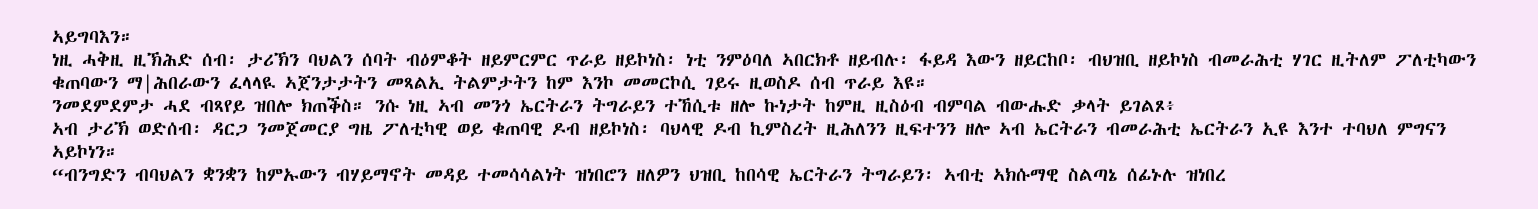ኣይግባእን።
ነዚ ሓቅዚ ዚኽሕድ ሰብ፡ ታሪኽን ባህልን ሰባት ብዕምቆት ዘይምርምር ጥራይ ዘይኮነስ፡ ነቲ ንምዕባለ ኣበርክቶ ዘይብሉ፡ ፋይዳ እውን ዘይርከቦ፡ ብህዝቢ ዘይኮነስ ብመራሕቲ ሃገር ዚትለም ፖለቲካውን ቁጠባውን ማ|ሕበራውን ፈላላዪ ኣጀንታታትን መጻልኢ ትልምታትን ከም እንኮ መመርኮሲ ገይሩ ዚወስዶ ሰብ ጥራይ እዩ።
ንመደምደምታ ሓደ ብጻየይ ዝበሎ ክጠቕስ። ንሱ ነዚ ኣብ መንጎ ኤርትራን ትግራይን ተኸሲቱ ዘሎ ኩነታት ከምዚ ዚስዕብ ብምባል ብውሑድ ቃላት ይገልጾ፥
ኣብ ታሪኽ ወድሰብ፡ ዳርጋ ንመጀመርያ ግዜ ፖለቲካዊ ወይ ቁጠባዊ ዶብ ዘይኮነስ፡ ባህላዊ ዶብ ኪምስረት ዚሕለንን ዚፍተንን ዘሎ ኣብ ኤርትራን ብመራሕቲ ኤርትራን ኢዩ እንተ ተባህለ ምግናን ኣይኮነን።
“ብንግድን ብባህልን ቋንቋን ከምኡውን ብሃይማኖት መዳይ ተመሳሳልነት ዝነበሮን ዘለዎን ህዝቢ ከበሳዊ ኤርትራን ትግራይን፡ ኣብቲ ኣክሱማዊ ስልጣኔ ሰፊኑሉ ዝነበረ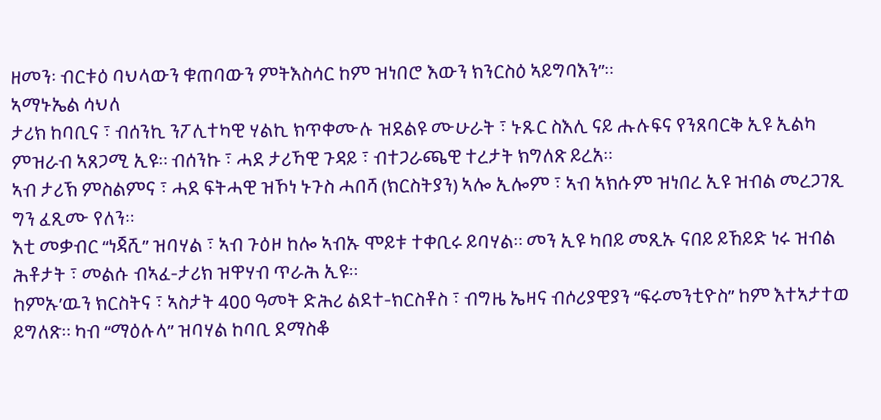ዘመን፡ ብርቱዕ ባህላውን ቁጠባውን ምትእስሳር ከም ዝነበሮ እውን ክንርስዕ ኣይግባእን”።
ኣማኑኤል ሳህለ
ታሪክ ከባቢና ፣ ብሰንኪ ንፖሊተካዊ ሃልኪ ክጥቀሙሉ ዝደልዩ ሙሁራት ፣ ኑጹር ስእሊ ናይ ሑሉፍና የንጸባርቅ ኢዩ ኢልካ ምዝራብ ኣጸጋሚ ኢዩ። ብሰንኩ ፣ ሓደ ታሪኻዊ ጉዳይ ፣ ብተጋራጫዊ ተረታት ክግለጽ ይረአ።
ኣብ ታሪኽ ምስልምና ፣ ሓደ ፍትሓዊ ዝኾነ ኑጉስ ሓበሻ (ክርስትያን) ኣሎ ኢሎም ፣ ኣብ ኣክሱም ዝነበረ ኢዩ ዝብል መረጋገጺ ግን ፈጺሙ የለን።
እቲ መቃብር “ነጃሺ” ዝባሃል ፣ ኣብ ጉዕዞ ከሎ ኣብኡ ሞይቱ ተቀቢሩ ይባሃል። መን ኢዩ ካበይ መጺኡ ናበይ ይኸይድ ነሩ ዝብል ሕቶታት ፣ መልሱ ብኣፈ-ታሪክ ዝዋሃብ ጥራሕ ኢዩ።
ከምኡ’ዉን ክርስትና ፣ ኣስታት 400 ዓመት ድሕሪ ልደተ-ክርስቶስ ፣ ብግዜ ኤዛና ብሶሪያዊያን “ፍሩመንቲዮስ” ከም እተኣታተወ ይግለጽ። ካብ “ማዕሉላ” ዝባሃል ከባቢ ደማስቆ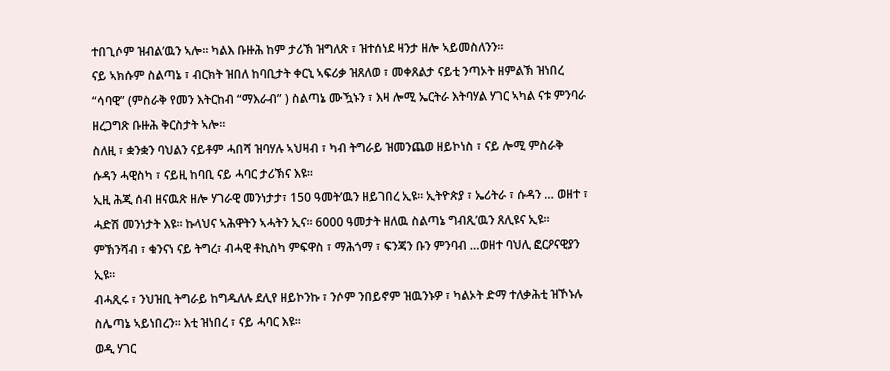ተበጊሶም ዝብል’ዉን ኣሎ። ካልእ ቡዙሕ ከም ታሪኽ ዝግለጽ ፣ ዝተሰነደ ዛንታ ዘሎ ኣይመስለንን።
ናይ ኣክሱም ስልጣኔ ፣ ብርክት ዝበለ ከባቢታት ቀርኒ ኣፍሪቃ ዝጸለወ ፣ መቀጸልታ ናይቲ ንጣኦት ዘምልኽ ዝነበረ “ሳባዊ” (ምስራቅ የመን እትርከብ “ማእራብ” ) ስልጣኔ ሙዃኑን ፣ እዛ ሎሚ ኤርትራ እትባሃል ሃገር ኣካል ናቱ ምንባራ ዘረጋግጽ ቡዙሕ ቅርስታት ኣሎ።
ስለዚ ፣ ቋንቋን ባህልን ናይቶም ሓበሻ ዝባሃሉ ኣህዛብ ፣ ካብ ትግራይ ዝመንጨወ ዘይኮነስ ፣ ናይ ሎሚ ምስራቅ ሱዳን ሓዊስካ ፣ ናይዚ ከባቢ ናይ ሓባር ታሪኽና እዩ።
ኢዚ ሕጂ ሰብ ዘናዉጽ ዘሎ ሃገራዊ መንነታታ፣ 150 ዓመት’ዉን ዘይገበረ ኢዩ። ኢትዮጵያ ፣ ኤሪትራ ፣ ሱዳን … ወዘተ ፣ ሓድሽ መንነታት እዩ። ኩላህና ኣሕዋትን ኣሓትን ኢና። 6000 ዓመታት ዘለዉ ስልጣኔ ግብጺ’ዉን ጸሊዩና ኢዩ። ምኽንሻብ ፣ ቁንናነ ናይ ትግረ፣ ብሓዊ ቶኪስካ ምፍዋስ ፣ ማሕጎማ ፣ ፍንጃን ቡን ምንባብ …ወዘተ ባህሊ ፎርዖናዊያን ኢዩ።
ብሓጺሩ ፣ ንህዝቢ ትግራይ ከግዱለሉ ደሊየ ዘይኮንኩ ፣ ንሶም ንበይኖም ዝዉንኑዎ ፣ ካልኦት ድማ ተለቃሕቲ ዝኾኑሉ ስሌጣኔ ኣይነበረን። እቲ ዝነበረ ፣ ናይ ሓባር እዩ።
ወዲ ሃገር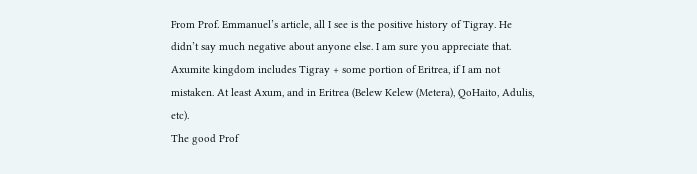From Prof. Emmanuel’s article, all I see is the positive history of Tigray. He didn’t say much negative about anyone else. I am sure you appreciate that.
Axumite kingdom includes Tigray + some portion of Eritrea, if I am not mistaken. At least Axum, and in Eritrea (Belew Kelew (Metera), QoHaito, Adulis, etc).
The good Prof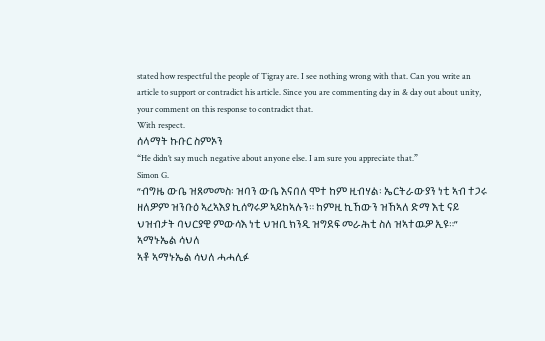stated how respectful the people of Tigray are. I see nothing wrong with that. Can you write an article to support or contradict his article. Since you are commenting day in & day out about unity, your comment on this response to contradict that.
With respect.
ሰላማት ኩቡር ስምኦን
“He didn’t say much negative about anyone else. I am sure you appreciate that.”
Simon G.
“ብግዜ ውቤ ዝጸመመስ፡ ዝባን ውቤ እናበለ ሞተ ከም ዚብሃል፡ ኤርትራውያን ነቲ ኣብ ተጋሩ ዘለዎም ዝንቡዕ ኣረኣእያ ኪሰግሩዎ ኣይከኣሉን። ከምዚ ኪኸውን ዝኸኣለ ድማ እቲ ናይ ህዝብታት ባህርያዊ ምውሳእ ነቲ ህዝቢ ክንዲ ዝግደፍ መራሕቲ ስለ ዝኣተዉዎ ኢዩ።”
ኣማኑኤል ሳህለ
ኣቶ ኣማኑኤል ሳህለ ሓሓሊፉ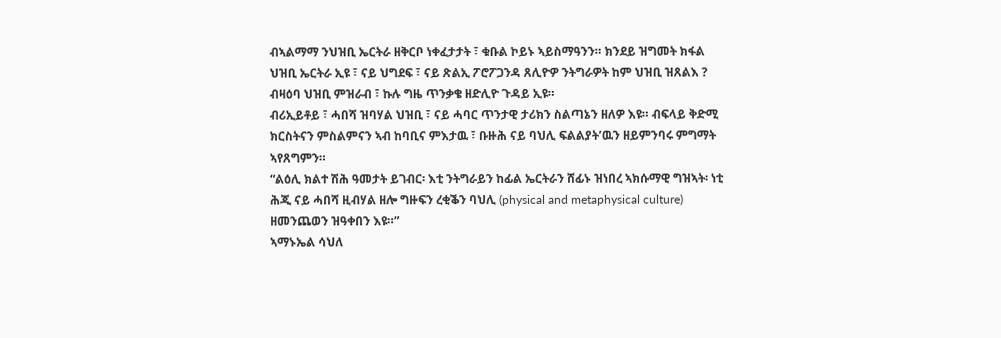ብኣልማማ ንህዝቢ ኤርትራ ዘቅርቦ ነቀፈታታት ፣ ቁቡል ኮይኑ ኣይስማዓንን። ክንደይ ዝግመት ክፋል ህዝቢ ኤርትራ ኢዩ ፣ ናይ ህግደፍ ፣ ናይ ጽልኢ ፖሮፖጋንዳ ጸሊዮዎ ንትግራዎት ከም ህዝቢ ዝጸልእ ?
ብዛዕባ ህዝቢ ምዝራብ ፣ ኩሉ ግዜ ጥንቃቄ ዘድሊዮ ጉዳይ ኢዩ።
ብሪኢይቶይ ፣ ሓበሻ ዝባሃል ህዝቢ ፣ ናይ ሓባር ጥንታዊ ታሪክን ስልጣኔን ዘለዎ እዩ። ብፍላይ ቅድሚ ክርስትናን ምስልምናን ኣብ ከባቢና ምእታዉ ፣ ቡዙሕ ናይ ባህሊ ፍልልያት’ዉን ዘይምንባሩ ምግማት ኣየጸግምን።
“ልዕሊ ክልተ ሽሕ ዓመታት ይገብር፡ እቲ ንትግራይን ከፊል ኤርትራን ሸፊኑ ዝነበረ ኣክሱማዊ ግዝኣት፡ ነቲ ሕጂ ናይ ሓበሻ ዚብሃል ዘሎ ግዙፍን ረቂቕን ባህሊ (physical and metaphysical culture) ዘመንጨወን ዝዓቀበን እዩ።”
ኣማኑኤል ሳህለ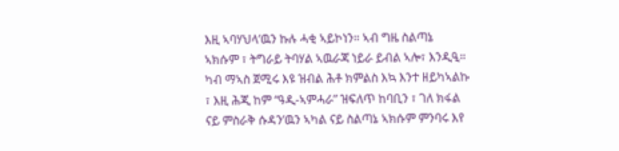እዚ ኣባሃህላ’ዉን ኩሉ ሓቂ ኣይኮነን። ኣብ ግዜ ስልጣኔ ኣክሱም ፣ ትግራይ ትባሃል ኣዉራጃ ነይራ ይብል ኣሎ፣ እንዲዒ። ካብ ማኣስ ጀሚሩ እዩ ዝብል ሕቶ ክምልስ እኳ እንተ ዘይካኣልኩ ፣ እዚ ሕጂ ከም “ዓዲ-ኣምሓራ” ዝፍለጥ ከባቢን ፣ ገለ ክፋል ናይ ምስራቅ ሱዳን’ዉን ኣካል ናይ ስልጣኔ ኣክሱም ምንባሩ እየ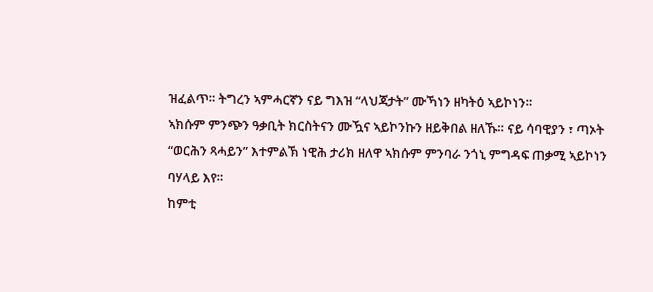ዝፈልጥ። ትግረን ኣምሓርኛን ናይ ግእዝ “ላህጃታት” ሙኻነን ዘካትዕ ኣይኮነን።
ኣክሱም ምንጭን ዓቃቢት ክርስትናን ሙዃና ኣይኮንኩን ዘይቅበል ዘለኹ። ናይ ሳባዊያን ፣ ጣኦት “ወርሕን ጻሓይን” እተምልኽ ነዊሕ ታሪክ ዘለዋ ኣክሱም ምንባራ ንጎኒ ምግዳፍ ጠቃሚ ኣይኮነን ባሃላይ እየ።
ከምቲ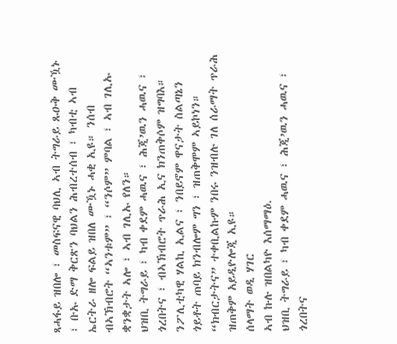ጻሓፋይ ዝበሎ ፣ መስፍናዊ ባህሊ ኣብ ትግራይ ጹዑቅ ሙዃኑ ፣ ቡኡ ድማ ቅርጽን ባህልን ሕብረተሰብ ፣ ካብቲ ኣብ ኤርትራ ዘሎ ፍልይ ዝበለ ሙዃኑ ሓቂ ኢዩ። ንሰብ ብኣኽብሮት “ኣንቱም” ፣ “ንሶም” ምባል ፣ ኣብ ገሊኡ ቋንቋታት ኣሎ ፣ ኣብ ገሊኡ የለን።
ህዝቢ ትግራይ ፣ ካብ ቀደም ሓዉና ፣ ሕጂ’ዉን ሓዉና ፣ ጎረበትና ፣ ብኣኽብሮት ጥራሕ ኢና ክንጠቅሶም ዝግባእ። ንፖሊቲካዊ ሃልኪ ኢልና ፣ ንበይኖም ዋናታት ስልጣኔን ጎይቶት ጠባይ ክንብሎም ግን ፣ ዝጠቅሞም ኣይኮነን።
“ክብርታትና” ተቀቢልኩም ንበሩ ንዝብሉ ገለ ሰራማት ጥራሕ ዝጠቅም አይዲዮሎጂ ኢዩ።
ሰላማት ወዲ ሃገር
ኣብ ኩሉ ዝበልካዮ እሰማማዕ.
ህዝቢ ትግራይ ፣ ካብ ቀደም ሓዉና ፣ ሕጂ’ዉን ሓዉና ፣ ጎረበትና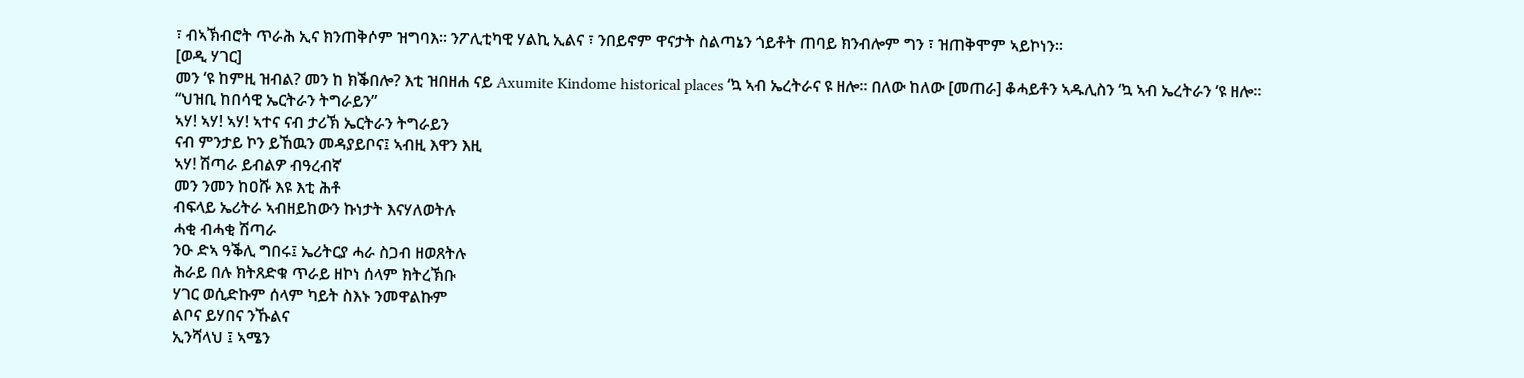፣ ብኣኽብሮት ጥራሕ ኢና ክንጠቅሶም ዝግባእ። ንፖሊቲካዊ ሃልኪ ኢልና ፣ ንበይኖም ዋናታት ስልጣኔን ጎይቶት ጠባይ ክንብሎም ግን ፣ ዝጠቅሞም ኣይኮነን።
[ወዲ ሃገር]
መን ‘ዩ ከምዚ ዝብል? መን ከ ክቕበሎ? እቲ ዝበዘሐ ናይ Axumite Kindome historical places ‘ኳ ኣብ ኤረትራና ዩ ዘሎ። በለው ከለው [መጠራ] ቆሓይቶን ኣዱሊስን ‘ኳ ኣብ ኤረትራን ‘ዩ ዘሎ።
“ህዝቢ ከበሳዊ ኤርትራን ትግራይን”
ኣሃ! ኣሃ! ኣሃ! ኣተና ናብ ታሪኽ ኤርትራን ትግራይን
ናብ ምንታይ ኮን ይኸዉን መዳያይቦና፤ ኣብዚ እዋን እዚ
ኣሃ! ሽጣራ ይብልዎ ብዓረብኛ
መን ንመን ከዐሹ እዩ እቲ ሕቶ
ብፍላይ ኤሪትራ ኣብዘይከውን ኩነታት እናሃለወትሉ
ሓቂ ብሓቂ ሽጣራ
ንዑ ድኣ ዓቕሊ ግበሩ፤ ኤሪትርያ ሓራ ስጋብ ዘወጸትሉ
ሕራይ በሉ ክትጸድቁ ጥራይ ዘኮነ ሰላም ክትረኽቡ
ሃገር ወሲድኩም ሰላም ካይት ስእኑ ንመዋልኩም
ልቦና ይሃበና ንኹልና
ኢንሻላህ ፤ ኣሜን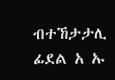ብተኸታታሊ ፊደል አ ኡ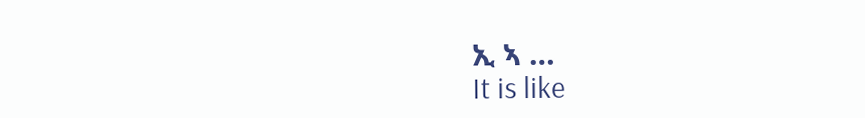ኢ ኣ …
It is like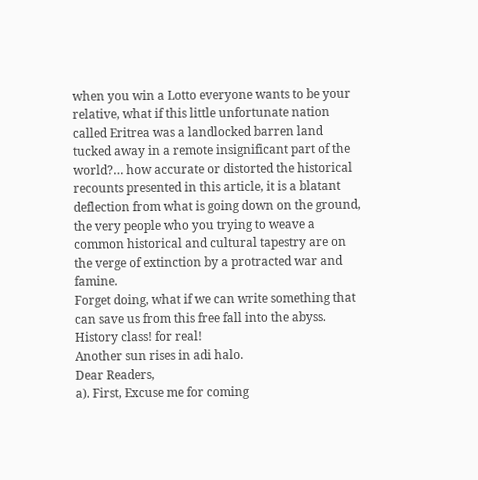when you win a Lotto everyone wants to be your relative, what if this little unfortunate nation called Eritrea was a landlocked barren land tucked away in a remote insignificant part of the world?… how accurate or distorted the historical recounts presented in this article, it is a blatant deflection from what is going down on the ground, the very people who you trying to weave a common historical and cultural tapestry are on the verge of extinction by a protracted war and famine.
Forget doing, what if we can write something that can save us from this free fall into the abyss.
History class! for real!
Another sun rises in adi halo.
Dear Readers,
a). First, Excuse me for coming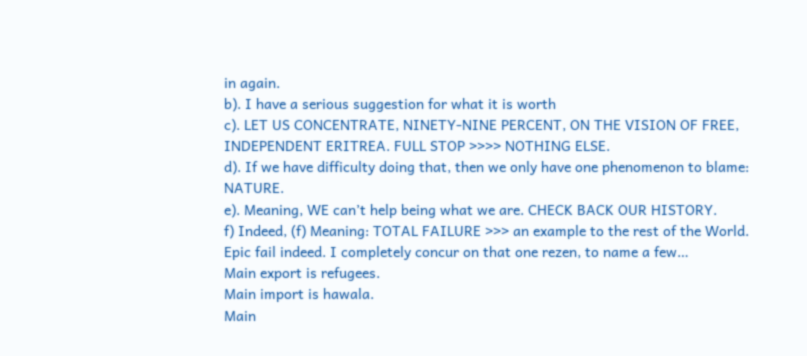in again.
b). I have a serious suggestion for what it is worth
c). LET US CONCENTRATE, NINETY-NINE PERCENT, ON THE VISION OF FREE,
INDEPENDENT ERITREA. FULL STOP >>>> NOTHING ELSE.
d). If we have difficulty doing that, then we only have one phenomenon to blame: NATURE.
e). Meaning, WE can’t help being what we are. CHECK BACK OUR HISTORY.
f) Indeed, (f) Meaning: TOTAL FAILURE >>> an example to the rest of the World.
Epic fail indeed. I completely concur on that one rezen, to name a few…
Main export is refugees.
Main import is hawala.
Main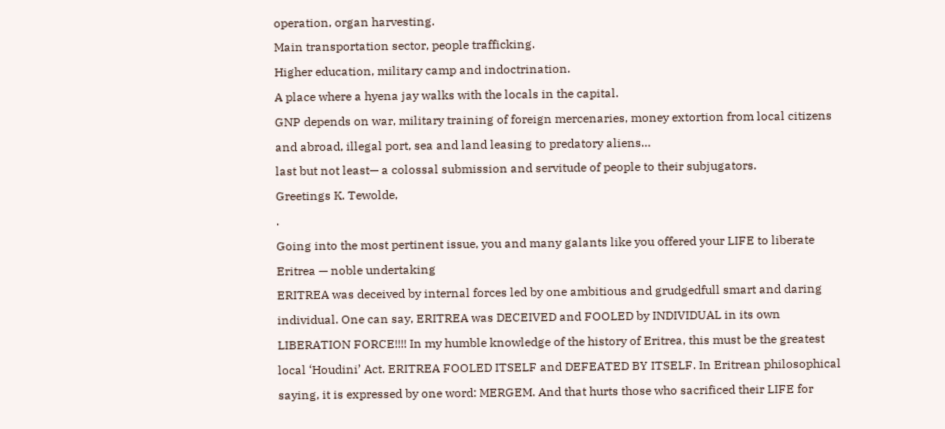operation, organ harvesting.
Main transportation sector, people trafficking.
Higher education, military camp and indoctrination.
A place where a hyena jay walks with the locals in the capital.
GNP depends on war, military training of foreign mercenaries, money extortion from local citizens and abroad, illegal port, sea and land leasing to predatory aliens…
last but not least— a colossal submission and servitude of people to their subjugators.
Greetings K. Tewolde,
.
Going into the most pertinent issue, you and many galants like you offered your LIFE to liberate Eritrea — noble undertaking
ERITREA was deceived by internal forces led by one ambitious and grudgedfull smart and daring individual. One can say, ERITREA was DECEIVED and FOOLED by INDIVIDUAL in its own LIBERATION FORCE!!!! In my humble knowledge of the history of Eritrea, this must be the greatest local ‘Houdini’ Act. ERITREA FOOLED ITSELF and DEFEATED BY ITSELF. In Eritrean philosophical saying, it is expressed by one word: MERGEM. And that hurts those who sacrificed their LIFE for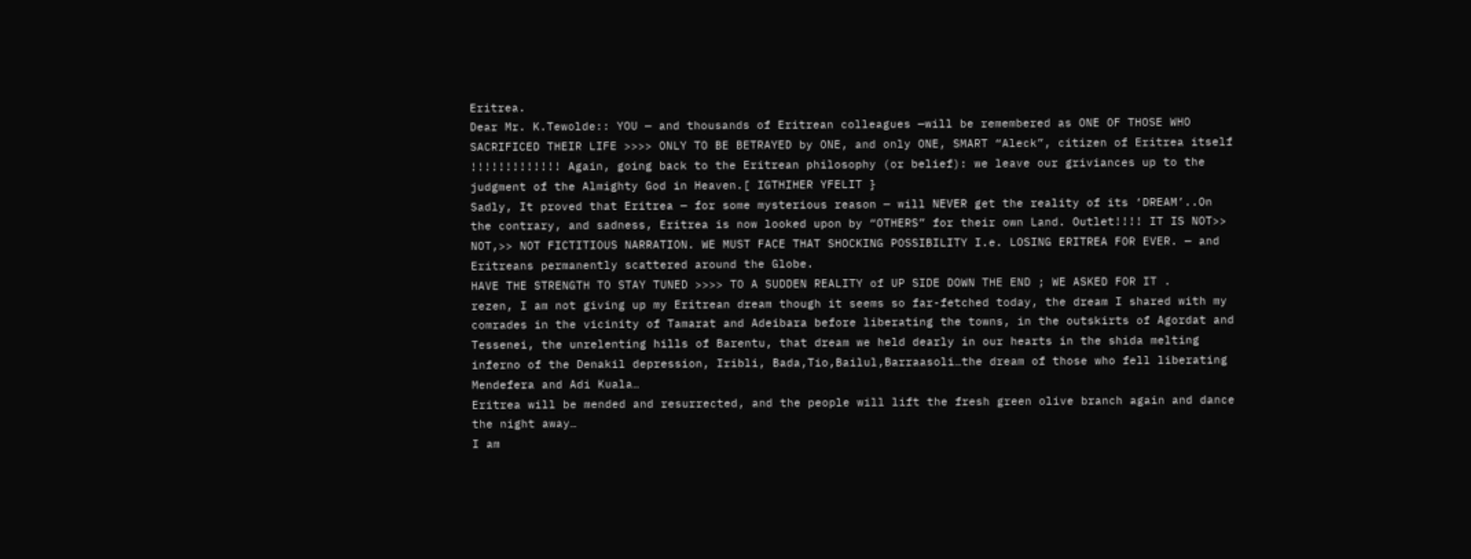Eritrea.
Dear Mr. K.Tewolde:: YOU — and thousands of Eritrean colleagues —will be remembered as ONE OF THOSE WHO SACRIFICED THEIR LIFE >>>> ONLY TO BE BETRAYED by ONE, and only ONE, SMART “Aleck”, citizen of Eritrea itself !!!!!!!!!!!!! Again, going back to the Eritrean philosophy (or belief): we leave our griviances up to the judgment of the Almighty God in Heaven.[ IGTHIHER YFELIT }
Sadly, It proved that Eritrea — for some mysterious reason — will NEVER get the reality of its ‘DREAM’..On the contrary, and sadness, Eritrea is now looked upon by “OTHERS” for their own Land. Outlet!!!! IT IS NOT>> NOT,>> NOT FICTITIOUS NARRATION. WE MUST FACE THAT SHOCKING POSSIBILITY I.e. LOSING ERITREA FOR EVER. — and Eritreans permanently scattered around the Globe.
HAVE THE STRENGTH TO STAY TUNED >>>> TO A SUDDEN REALITY of UP SIDE DOWN THE END ; WE ASKED FOR IT .
rezen, I am not giving up my Eritrean dream though it seems so far-fetched today, the dream I shared with my comrades in the vicinity of Tamarat and Adeibara before liberating the towns, in the outskirts of Agordat and Tessenei, the unrelenting hills of Barentu, that dream we held dearly in our hearts in the shida melting inferno of the Denakil depression, Iribli, Bada,Tio,Bailul,Barraasoli…the dream of those who fell liberating Mendefera and Adi Kuala…
Eritrea will be mended and resurrected, and the people will lift the fresh green olive branch again and dance the night away…
I am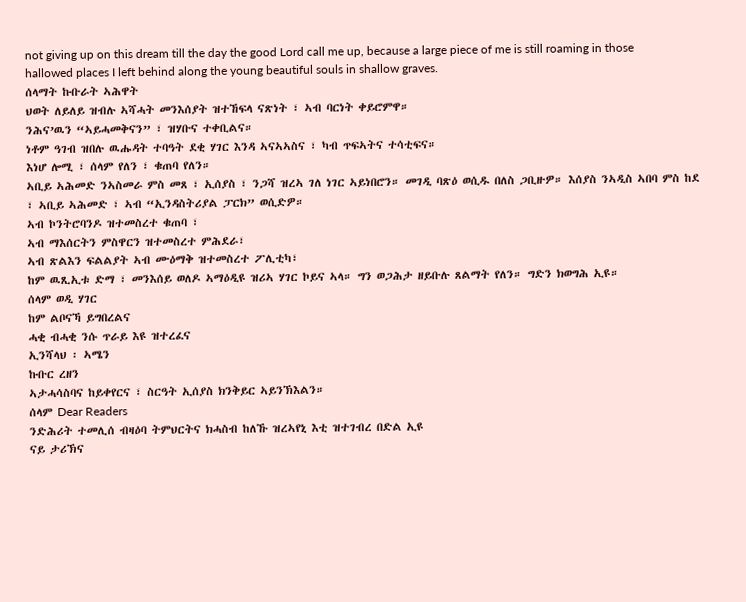not giving up on this dream till the day the good Lord call me up, because a large piece of me is still roaming in those hallowed places I left behind along the young beautiful souls in shallow graves.
ሰላማት ኩቡራት ኣሕዋት
ህወት ለይለይ ዝብሉ ኣሻሓት መንእሰያት ዝተኸፍላ ናጽነት ፣ ኣብ ባርነት ቀይሮምዋ።
ንሕና’ዉን “ኣይሓመቅናን” ፣ ዝሃቡና ተቀቢልና።
ነቶም ዓገብ ዝበሉ ዉሑዳት ተባዓት ደቂ ሃገር እንዳ ኣናኣኣስና ፣ ካብ ጥፍኣትና ተሳቲፍና።
እነሆ ሎሚ ፣ ሰላም የለን ፣ ቁጠባ የለን።
ኣቢይ ኣሕመድ ንኣስመራ ምስ መጸ ፣ ኢሰያስ ፣ ንጋሻ ዝረኣ ገለ ነገር ኣይነበሮን። መገዲ ባጽዕ ወሲዱ በለስ ጋቢዙዎ። እሰያስ ንኣዲስ ኣበባ ምስ ከደ ፣ ኣቢይ ኣሕመድ ፣ ኣብ “ኢንዳስትሪያል ፓርክ” ወሲድዎ።
ኣብ ኮንትሮባንዶ ዝተመስረተ ቁጠባ ፣
ኣብ ማእሰርትን ምስዋርን ዝተመስረተ ምሕደራ፣
ኣብ ጽልእን ፍልልያት ኣብ ሙዕማቅ ዝተመስረተ ፖሊቲካ፣
ከም ዉጺኢቱ ድማ ፣ መንእሰይ ወለዶ ኣማዕዲዩ ዝሪኣ ሃገር ኮይና ኣላ። ግን ወጋሕታ ዘይቡሉ ጸልማት የለን። ግድን ክወግሕ ኢዩ።
ሰላም ወዲ ሃገር
ከም ልቦናኻ ይግበረልና
ሓቂ ብሓቂ ንሱ ጥራይ እዩ ዝተረፈና
ኢንሻላህ ፡ ኣሜን
ኩቡር ረዘን
ኣታሓሳስባና ከይቀየርና ፣ ስርዓት ኢሰያስ ክንቅይር ኣይንኽእልን።
ሰላም Dear Readers
ንድሕሪት ተመሊሰ ብዛዕባ ትምህርትና ክሓስብ ከለኹ ዝረኣየኒ እቲ ዝተገብረ በድል ኢዩ
ናይ ታሪኽና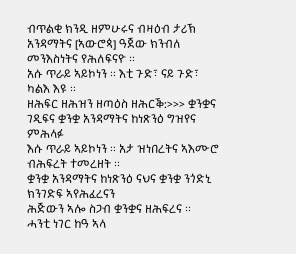ብጥልቂ ክንዲ ዘምሁሩና ብዛዕብ ታሪኽ አንዳማትና [ኣውሮጳ] ዓጀው ክንብለ መንእስነትና የሕለፍናዮ ።
አሱ ጥራይ ኣይኮነን ። እቲ ጉድ፣ ናይ ጉድ፣ ካልእ እዩ ።
ዘሕፍር ዘሕዝን ዘጣዕስ ዘሕርቕ:>>> ቋንቋና ገዲፍና ቋንቋ አንዳማትና ከነጽንዕ ግዝየና ምሕላፉ
እሱ ጥራይ ኣይኮነን ። አታ ዝነበረትና ኣእሙሮ ብሕፍረት ተመረዘት ።
ቋንቋ አንዳማትና ከነጽንዕ ናህና ቋንቋ ንጎድኒ ክንገድፍ ኣየሕፈረናን
ሕጅውን ኣሎ ስጋብ ቋንቋና ዘሕፍረና ።
ሓንቲ ነገር ከዓ ኣላ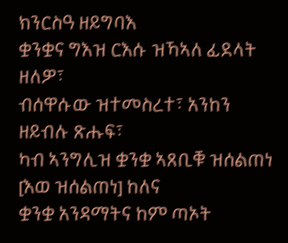ክንርስዓ ዘይግባእ
ቋንቋና ግእዝ ርእሱ ዝኻኣለ ፊደላት ዘለዎ፣
ብሰዋሱው ዝተመስረተ፣ አንከን ዘይብሉ ጽሑፍ፣
ካብ ኣንግሊዝ ቋንቋ ኣጸቢቑ ዝሰልጠነ [እወ ዝሰልጠነ] ከለና
ቋንቋ አንዳማትና ከም ጣኦት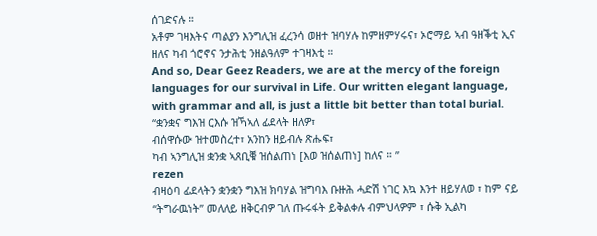ሰገድናሉ ።
አቶም ገዛእትና ጣልያን እንግሊዝ ፈረንሳ ወዘተ ዝባሃሉ ከምዘምሃሩና፣ ኦሮማይ ኣብ ዓዘቕቲ ኢና ዘለና ካብ ጎሮኖና ንታሕቲ ንዘልዓለም ተገዛእቲ ።
And so, Dear Geez Readers, we are at the mercy of the foreign languages for our survival in Life. Our written elegant language, with grammar and all, is just a little bit better than total burial.
“ቋንቋና ግእዝ ርእሱ ዝኻኣለ ፊደላት ዘለዎ፣
ብሰዋሱው ዝተመስረተ፣ አንከን ዘይብሉ ጽሑፍ፣
ካብ ኣንግሊዝ ቋንቋ ኣጸቢቑ ዝሰልጠነ [እወ ዝሰልጠነ] ከለና ። ”
rezen
ብዛዕባ ፊደላትን ቋንቋን ግእዝ ክባሃል ዝግባእ ቡዙሕ ሓድሽ ነገር እኳ እንተ ዘይሃለወ ፣ ከም ናይ “ትግራዉነት” መለለይ ዘቅርብዎ ገለ ጡሩፋት ይቅልቀሉ ብምህላዎም ፣ ሱቅ ኢልካ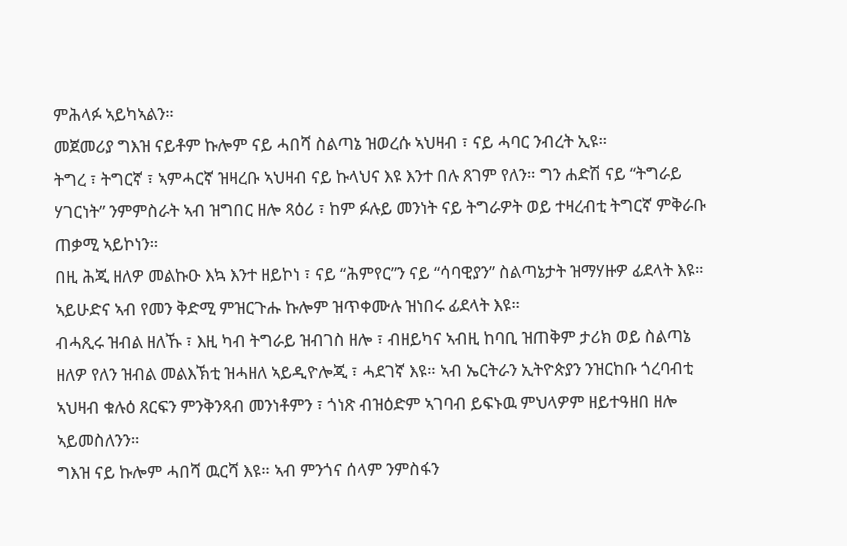ምሕላፉ ኣይካኣልን።
መጀመሪያ ግእዝ ናይቶም ኩሎም ናይ ሓበሻ ስልጣኔ ዝወረሱ ኣህዛብ ፣ ናይ ሓባር ንብረት ኢዩ።
ትግረ ፣ ትግርኛ ፣ ኣምሓርኛ ዝዛረቡ ኣህዛብ ናይ ኩላህና እዩ እንተ በሉ ጸገም የለን። ግን ሐድሽ ናይ “ትግራይ ሃገርነት” ንምምስራት ኣብ ዝግበር ዘሎ ጻዕሪ ፣ ከም ፉሉይ መንነት ናይ ትግራዎት ወይ ተዛረብቲ ትግርኛ ምቅራቡ ጠቃሚ ኣይኮነን።
በዚ ሕጂ ዘለዎ መልኩዑ እኳ እንተ ዘይኮነ ፣ ናይ “ሕምየር”ን ናይ “ሳባዊያን” ስልጣኔታት ዝማሃዙዎ ፊደላት እዩ። ኣይሁድና ኣብ የመን ቅድሚ ምዝርጉሑ ኩሎም ዝጥቀሙሉ ዝነበሩ ፊደላት እዩ።
ብሓጺሩ ዝብል ዘለኹ ፣ እዚ ካብ ትግራይ ዝብገስ ዘሎ ፣ ብዘይካና ኣብዚ ከባቢ ዝጠቅም ታሪክ ወይ ስልጣኔ ዘለዎ የለን ዝብል መልእኽቲ ዝሓዘለ ኣይዲዮሎጂ ፣ ሓደገኛ እዩ። ኣብ ኤርትራን ኢትዮጵያን ንዝርከቡ ጎረባብቲ ኣህዛብ ቁሉዕ ጸርፍን ምንቅንጻብ መንነቶምን ፣ ጎነጽ ብዝዕድም ኣገባብ ይፍኑዉ ምህላዎም ዘይተዓዘበ ዘሎ ኣይመስለንን።
ግእዝ ናይ ኩሎም ሓበሻ ዉርሻ እዩ። ኣብ ምንጎና ሰላም ንምስፋን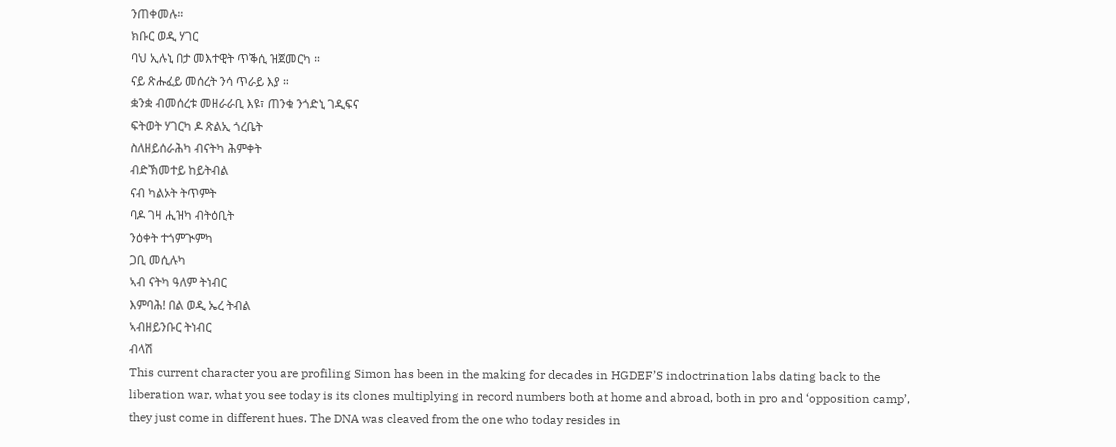ንጠቀመሉ።
ክቡር ወዲ ሃገር
ባህ ኢሉኒ በታ መእተዊት ጥቕሲ ዝጀመርካ ።
ናይ ጽሑፈይ መሰረት ንሳ ጥራይ እያ ።
ቋንቋ ብመሰረቱ መዘራራቢ እዩ፣ ጠንቁ ንጎድኒ ገዲፍና
ፍትወት ሃገርካ ዶ ጽልኢ ጎረቤት
ስለዘይሰራሕካ ብናትካ ሕምቀት
ብድኽመተይ ከይትብል
ናብ ካልኦት ትጥምት
ባዶ ገዛ ሒዝካ ብትዕቢት
ንዕቀት ተጎምጒምካ
ጋቢ መሲሉካ
ኣብ ናትካ ዓለም ትነብር
እምባሕ! በል ወዲ ኤረ ትብል
ኣብዘይንቡር ትነብር
ብላሽ
This current character you are profiling Simon has been in the making for decades in HGDEF’S indoctrination labs dating back to the liberation war, what you see today is its clones multiplying in record numbers both at home and abroad, both in pro and ‘opposition camp’, they just come in different hues. The DNA was cleaved from the one who today resides in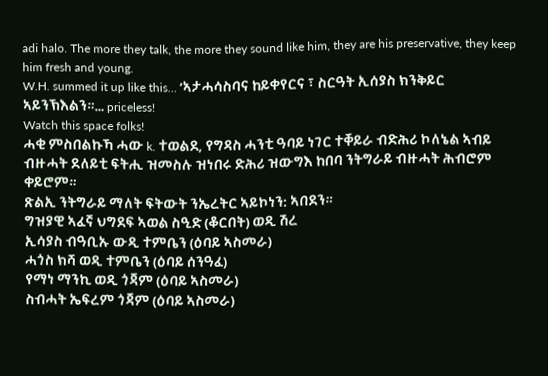adi halo. The more they talk, the more they sound like him, they are his preservative, they keep him fresh and young.
W.H. summed it up like this… ‘ኣታሓሳስባና ከይቀየርና ፣ ስርዓት ኢሰያስ ክንቅይር ኣይንኽእልን።… priceless!
Watch this space folks!
ሓቂ ምስበልኩኻ ሓው k. ተወልደ, የግዳስ ሓንቲ ዓባይ ነገር ተቐይራ ብድሕሪ ኮለኔል ኣብይ
ብዙሓት ደለይቲ ፍትሒ ዝመስሉ ዝነበሩ ድሕሪ ዝውግእ ከበባ ንትግራይ ብዙሓት ሕብሮም ቀይሮም።
ጽልኢ ንትግራይ ማለት ፍትውት ንኤረትር ኣይኮነን: ኣበደን።
ግዝያዊ ኣፈኛ ህግደፍ ኣወል ስዒድ (ቆርበት) ወዲ ሽረ
ኢሳያስ ብዓቢኡ ውዲ ተምቤን (ዕባይ ኣስመራ)
ሓጎስ ክሻ ወዲ ተምቤን (ዕባይ ሰንዓፈ)
የማነ ማንኪ ወዲ ጎጃም (ዕባይ ኣስመራ)
ስብሓት ኤፍረም ጎጃም (ዕባይ ኣስመራ)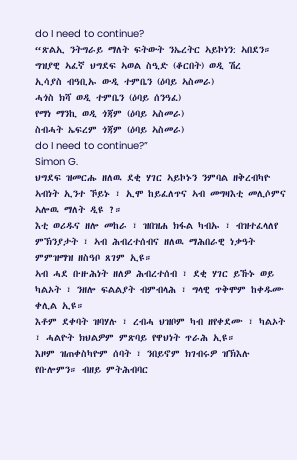do I need to continue?
“ጽልኢ ንትግራይ ማለት ፍትውት ንኤረትር ኣይኮነን: ኣበደን።
ግዝያዊ ኣፈኛ ህግደፍ ኣወል ስዒድ (ቆርበት) ወዲ ሽረ
ኢሳያስ ብዓቢኡ ውዲ ተምቤን (ዕባይ ኣስመራ)
ሓጎስ ክሻ ወዲ ተምቤን (ዕባይ ሰንዓፈ)
የማነ ማንኪ ወዲ ጎጃም (ዕባይ ኣስመራ)
ስብሓት ኤፍረም ጎጃም (ዕባይ ኣስመራ)
do I need to continue?”
Simon G.
ህግደፍ ዝመርሑ ዘለዉ ደቂ ሃገር ኣይኮኑን ንምባል ዘቅረብካዮ ኣብነት ኢንተ ኾይኑ ፣ ኢሞ ከይፈለጥና ኣብ መግዛእቲ መሊሶምና ኣሎዉ ማለት ዲዩ ?።
እቲ ወሪዱና ዘሎ መከራ ፣ ዝበዝሐ ክፋል ካብኡ ፣ ብዝተፈላለየ ምኽንያታት ፣ ኣብ ሕብረተሰብና ዘለዉ ማሕበራዊ ነቃዓት ምምዝማዝ ዘስዓቦ ጸገም ኢዩ።
ኣብ ሓደ ቡዙሕነት ዘለዎ ሕብረተሰብ ፣ ደቂ ሃገር ይኹኑ ወይ ካልኦት ፣ ንዘሎ ፍልልያት ብምብላሕ ፣ ግላዊ ጥቅሞም ከቀዱሙ ቀሊል ኢዩ።
እቶም ደቀባት ዝባሃሉ ፣ ረብሓ ህዝቦም ካብ ዘየቀደሙ ፣ ካልኦት ፣ ሓልዮት ክህልዎም ምጽባይ የዋህነት ጥራሕ ኢዩ።
እዞም ዝጠቀስካዮም ሰባት ፣ ንበይኖም ክገብሩዎ ዝኽእሉ የቡሎምን። ብዘይ ምትሕብባር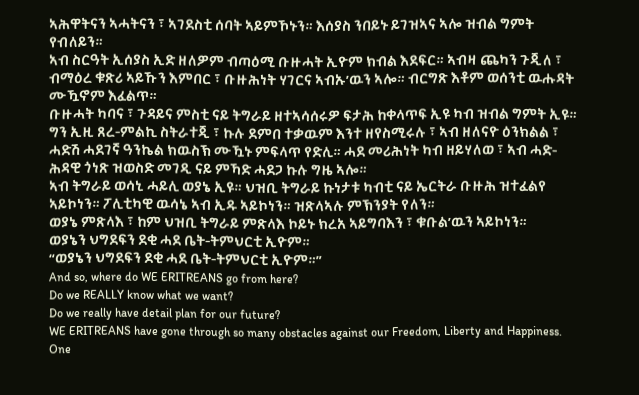ኣሕዋትናን ኣሓትናን ፣ ኣገደስቲ ሰባት ኣይምኾኑን። እሰያስ ንበይኑ ይገዝኣና ኣሎ ዝብል ግምት የብለይን።
ኣብ ስርዓት ኢሰያስ ኢድ ዘለዎም ብጣዕሚ ቡዙሓት ኢዮም ክብል እደፍር። ኣብዛ ጨካን ጉጂለ ፣ ብማዕረ ቁጽሪ ኣይኹን እምበር ፣ ቡዙሕነት ሃገርና ኣብኡ’ዉን ኣሎ። ብርግጽ እቶም ወሰንቲ ዉሑዳት ሙዃኖም እፈልጥ።
ቡዙሓት ካባና ፣ ጉዳይና ምስቲ ናይ ትግራይ ዘተኣሳሰሩዎ ፍታሕ ከቀላጥፍ ኢዩ ካብ ዝብል ግምት ኢዩ። ግን ኢዚ ጸረ-ምልኪ ስትራተጂ ፣ ኩሉ ደምበ ተቃዉም እንተ ዘየስሚሩሉ ፣ ኣብ ዘለናዮ ዕንክልል ፣ ሓድሽ ሓደገኛ ዓንኬል ክዉስኽ ሙዃኑ ምፍላጥ የድሊ። ሓደ መሪሕነት ካብ ዘይሃለወ ፣ ኣብ ሓድ-ሕዳዊ ጎነጽ ዝወስድ መገዲ ናይ ምኻድ ሓደጋ ኩሉ ግዜ ኣሎ።
ኣብ ትግራይ ወሳኒ ሓይሊ ወያኔ ኢዩ። ህዝቢ ትግራይ ኩነታቱ ካብቲ ናይ ኤርትራ ቡዙሕ ዝተፈልየ ኣይኮነን። ፖሊቲካዊ ዉሳኔ ኣብ ኢዱ ኣይኮነን። ዝጽላኣሉ ምኽንያት የለን።
ወያኔ ምጽላእ ፣ ከም ህዝቢ ትግራይ ምጽላእ ኮይኑ ክረአ ኣይግባእን ፣ ቁቡል’ዉን ኣይኮነን።
ወያኔን ህግደፍን ደቂ ሓደ ቤት-ትምህርቲ ኢዮም።
“ወያኔን ህግደፍን ደቂ ሓደ ቤት-ትምህርቲ ኢዮም።”
And so, where do WE ERITREANS go from here?
Do we REALLY know what we want?
Do we really have detail plan for our future?
WE ERITREANS have gone through so many obstacles against our Freedom, Liberty and Happiness.
One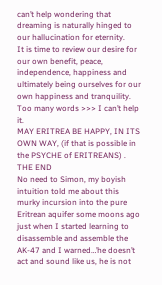can’t help wondering that dreaming is naturally hinged to our hallucination for eternity.
It is time to review our desire for our own benefit, peace, independence, happiness and ultimately being ourselves for our own happiness and tranquility. Too many words >>> I can’t help it.
MAY ERITREA BE HAPPY, IN ITS OWN WAY, (if that is possible in the PSYCHE of ERITREANS) . THE END
No need to Simon, my boyish intuition told me about this murky incursion into the pure Eritrean aquifer some moons ago just when I started learning to disassemble and assemble the AK-47 and I warned…’he doesn’t act and sound like us, he is not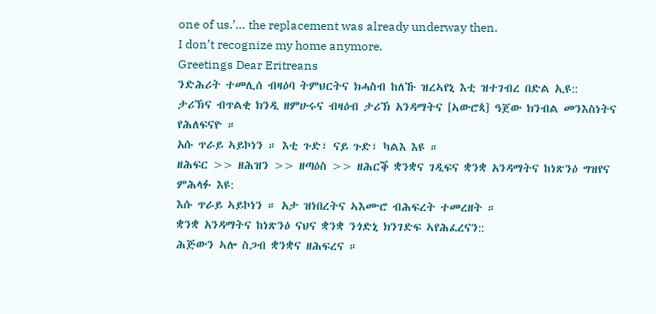one of us.’… the replacement was already underway then.
I don’t recognize my home anymore.
Greetings Dear Eritreans
ንድሕሪት ተመሊሰ ብዛዕባ ትምህርትና ክሓስብ ከለኹ ዝረኣየኒ እቲ ዝተገብረ በድል ኢዩ::
ታሪኽና ብጥልቂ ክንዲ ዘምሁሩና ብዛዕብ ታሪኽ አንዳማትና [ኣውሮጳ] ዓጀው ክንብል መንእስነትና የሕለፍናዮ ።
አሱ ጥራይ ኣይኮነን ። እቲ ጉድ፣ ናይ ጉድ፣ ካልእ እዩ ።
ዘሕፍር >> ዘሕዝን >> ዘጣዕስ >> ዘሕርቕ ቋንቋና ገዲፍና ቋንቋ አንዳማትና ከነጽንዕ ግዝየና ምሕላፉ እዩ:
እሱ ጥራይ ኣይኮነን ። አታ ዝነበረትና ኣእሙሮ ብሕፍረት ተመረዘት ።
ቋንቋ አንዳማትና ከነጽንዕ ናህና ቋንቋ ንጎድኒ ክንገድፍ ኣየሕፈረናን::
ሕጅውን ኣሎ ስጋብ ቋንቋና ዘሕፍረና ።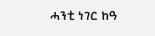ሓንቲ ነገር ከዓ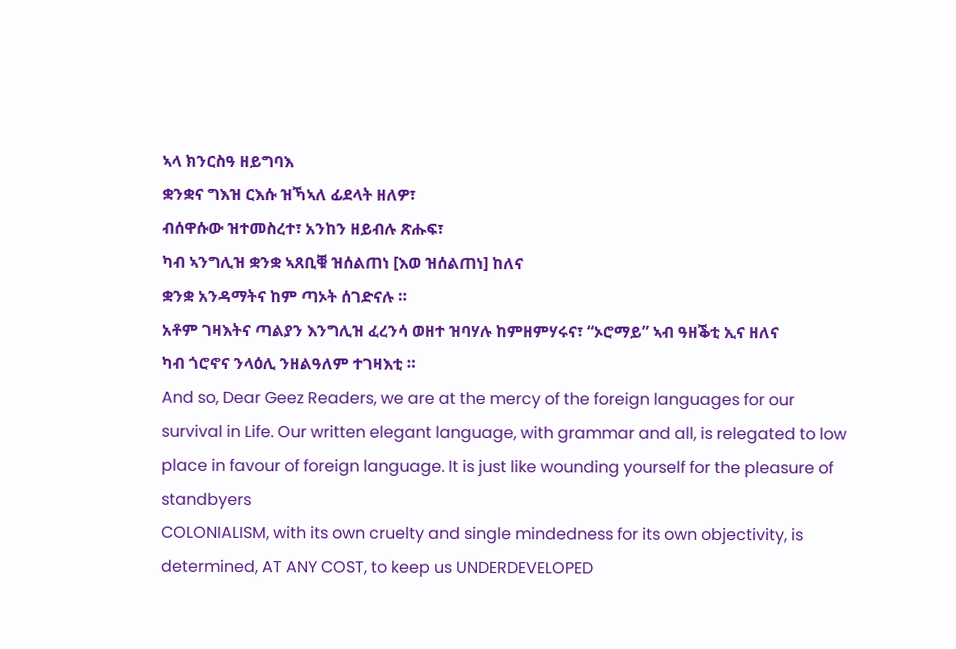ኣላ ክንርስዓ ዘይግባእ
ቋንቋና ግእዝ ርእሱ ዝኻኣለ ፊደላት ዘለዎ፣
ብሰዋሱው ዝተመስረተ፣ አንከን ዘይብሉ ጽሑፍ፣
ካብ ኣንግሊዝ ቋንቋ ኣጸቢቑ ዝሰልጠነ [እወ ዝሰልጠነ] ከለና
ቋንቋ አንዳማትና ከም ጣኦት ሰገድናሉ ።
አቶም ገዛእትና ጣልያን እንግሊዝ ፈረንሳ ወዘተ ዝባሃሉ ከምዘምሃሩና፣ “ኦሮማይ” ኣብ ዓዘቕቲ ኢና ዘለና
ካብ ጎሮኖና ንላዕሊ ንዘልዓለም ተገዛእቲ ።
And so, Dear Geez Readers, we are at the mercy of the foreign languages for our survival in Life. Our written elegant language, with grammar and all, is relegated to low place in favour of foreign language. It is just like wounding yourself for the pleasure of standbyers
COLONIALISM, with its own cruelty and single mindedness for its own objectivity, is determined, AT ANY COST, to keep us UNDERDEVELOPED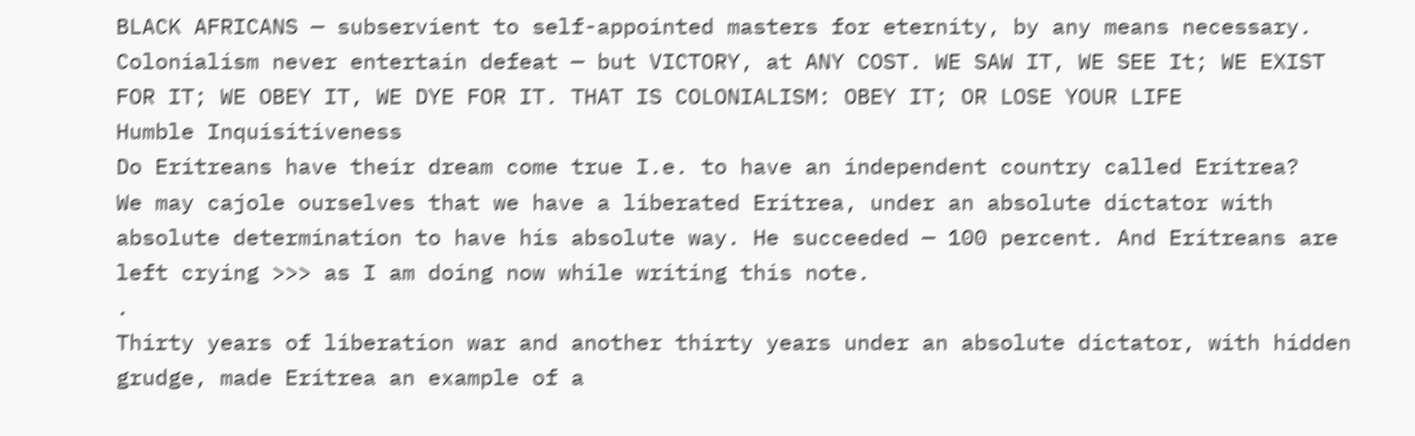BLACK AFRICANS — subservient to self-appointed masters for eternity, by any means necessary.
Colonialism never entertain defeat — but VICTORY, at ANY COST. WE SAW IT, WE SEE It; WE EXIST FOR IT; WE OBEY IT, WE DYE FOR IT. THAT IS COLONIALISM: OBEY IT; OR LOSE YOUR LIFE
Humble Inquisitiveness
Do Eritreans have their dream come true I.e. to have an independent country called Eritrea?
We may cajole ourselves that we have a liberated Eritrea, under an absolute dictator with absolute determination to have his absolute way. He succeeded — 100 percent. And Eritreans are left crying >>> as I am doing now while writing this note.
.
Thirty years of liberation war and another thirty years under an absolute dictator, with hidden grudge, made Eritrea an example of a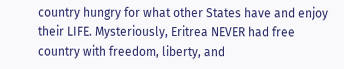country hungry for what other States have and enjoy their LIFE. Mysteriously, Eritrea NEVER had free country with freedom, liberty, and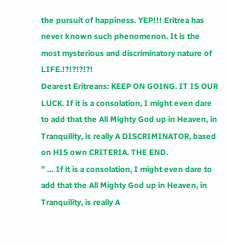the pursuit of happiness. YEP!!! Eritrea has never known such phenomenon. It is the most mysterious and discriminatory nature of LIFE.!?!?!?!?!
Dearest Eritreans: KEEP ON GOING. IT IS OUR LUCK. If it is a consolation, I might even dare to add that the All Mighty God up in Heaven, in Tranquility, is really A DISCRIMINATOR, based on HIS own CRITERIA. THE END.
” … If it is a consolation, I might even dare to add that the All Mighty God up in Heaven, in Tranquility, is really A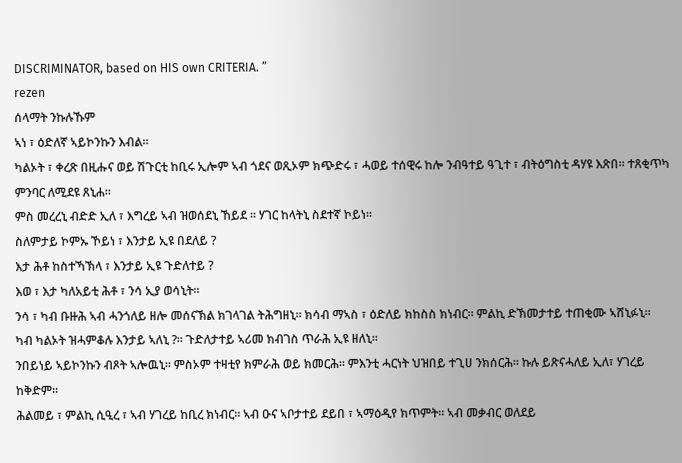DISCRIMINATOR, based on HIS own CRITERIA. ”
rezen
ሰላማት ንኩሉኹም
ኣነ ፣ ዕድለኛ ኣይኮንኩን እብል።
ካልኦት ፣ ቀረጽ በዚሑና ወይ ሽጉርቲ ከቢሩ ኢሎም ኣብ ጎደና ወጺኦም ክጭድሩ ፣ ሓወይ ተሰዊሩ ከሎ ንብዓተይ ዓጊተ ፣ ብትዕግስቲ ዳሃዩ እጽበ። ተጸቂጥካ ምንባር ለሚደዩ ጸኒሐ።
ምስ መረረኒ ብድድ ኢለ ፣ እግረይ ኣብ ዝወሰደኒ ኸይደ ። ሃገር ከላትኒ ስደተኛ ኮይነ።
ስለምታይ ኮምኡ ኾይነ ፣ እንታይ ኢዩ በደለይ ?
እታ ሕቶ ከስተኻኽላ ፣ እንታይ ኢዩ ጉድለተይ ?
እወ ፣ እታ ካለአይቲ ሕቶ ፣ ንሳ ኢያ ወሳኒት።
ንሳ ፣ ካብ ቡዙሕ ኣብ ሓንጎለይ ዘሎ መሰናኽል ክገላገል ትሕግዘኒ። ክሳብ ማኣስ ፣ ዕድለይ ክከስስ ክነብር። ምልኪ ድኽመታተይ ተጠቂሙ ኣሸኒፉኒ።
ካብ ካልኦት ዝሓምቆሉ እንታይ ኣለኒ ?። ጉድለታተይ ኣሪመ ክብገስ ጥራሕ ኢዩ ዘለኒ።
ንበይነይ ኣይኮንኩን ብጾት ኣሎዉኒ። ምስኦም ተዛቲየ ክምራሕ ወይ ክመርሕ። ምእንቲ ሓርነት ህዝበይ ተጊሀ ንክሰርሕ። ኩሉ ይጽናሓለይ ኢለ፣ ሃገረይ ከቅድም።
ሕልመይ ፣ ምልኪ ሲዒረ ፣ ኣብ ሃገረይ ከቢረ ክነብር። ኣብ ዑና ኣቦታተይ ደይበ ፣ ኣማዕዲየ ክጥምት። ኣብ መቃብር ወለደይ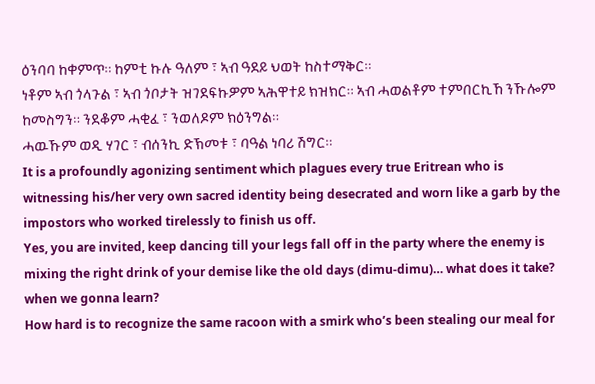ዕንባባ ከቀምጥ። ከምቲ ኩሉ ዓለም ፣ ኣብ ዓደይ ህወት ከስተማቅር።
ነቶም ኣብ ጎላጉል ፣ ኣብ ጎቦታት ዝገደፍኩዎም ኣሕዋተይ ክዝክር። ኣብ ሓወልቶም ተምበርኪኸ ንኹሎም ከመስግን። ንደቆም ሓቂፈ ፣ ንወለዶም ክዕንግል።
ሓዉኹም ወዲ ሃገር ፣ ብሰንኪ ድኽመቱ ፣ ባዓል ነባሪ ሽግር።
It is a profoundly agonizing sentiment which plagues every true Eritrean who is witnessing his/her very own sacred identity being desecrated and worn like a garb by the impostors who worked tirelessly to finish us off.
Yes, you are invited, keep dancing till your legs fall off in the party where the enemy is mixing the right drink of your demise like the old days (dimu-dimu)… what does it take? when we gonna learn?
How hard is to recognize the same racoon with a smirk who’s been stealing our meal for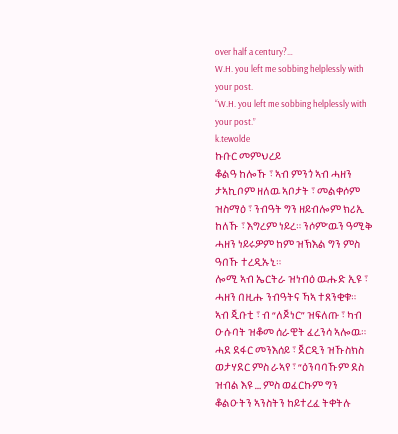over half a century?…
W.H. you left me sobbing helplessly with your post.
“W.H. you left me sobbing helplessly with your post.”
k.tewolde
ኩቡር መምህረይ
ቆልዓ ከሎኹ ፣ ኣብ ምንጎ ኣብ ሓዘን ታኣኪቦም ዘለዉ ኣቦታት ፣ መልቀሶም ዝስማዕ ፣ ንብዓት ግን ዘይብሎም ክሪኢ ከለኹ ፣ እግረም ነይረ። ንሶም’ዉን ዓሚቅ ሓዘን ነይሩዎም ከም ዝኽእል ግን ምስ ዓበኹ ተረዲኡኒ።
ሎሚ ኣብ ኤርትራ ዝነብዕ ዉሑድ ኢዩ ፣ ሓዘን በዚሑ ንብዓትና ኻኣ ተጸንቂቁ።
ኣብ ጂቡቲ ፣ ብ “ለጆነር” ዝፍለጡ ፣ ካብ ዑሱባት ዝቆመ ሰራዊት ፈረንሳ ኣሎዉ።
ሓደ ደፋር መንእሰይ ፣ ጀርዲን ዝኹስክስ ወታሃደር ምስ ራኣየ ፣ “ዕንባባኹም ደስ ዝብል እዩ … ምስ ወፈርኩም ግን ቆልዑትን ኣንስትን ከይተረፈ ትቀትሉ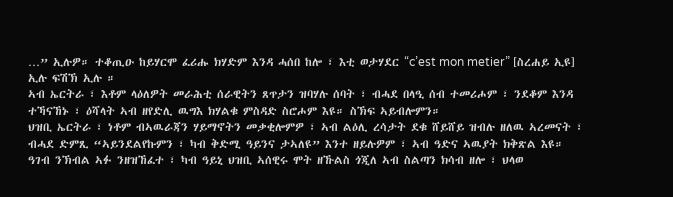…” ኢሉዎ። ተቆጢዑ ከይሃርሞ ፈሪሑ ክሃድም እንዳ ሓሰበ ከሎ ፣ እቲ ወታሃደር “c’est mon metier” [ስረሐይ ኢዩ] ኢሉ ፍሽኽ ኢሉ ።
ኣብ ኤርትራ ፣ እቶም ላዕለዎት መራሕቲ ሰራዊትን ጸጥታን ዝባሃሉ ሰባት ፣ ብሓደ በላዒ ሰብ ተመሪሖም ፣ ንደቆም እንዳ ተኻናኸኑ ፣ ዕሻላት ኣብ ዘየድሊ ዉግእ ክሃልቁ ምስዳድ ስሮሖም እዩ። ስኽፍ ኣይብሎምን።
ህዝቢ ኤርትራ ፣ ነቶም ብኣዉራጃን ሃይማኖትን መቃቂሎምዎ ፣ ኣብ ልዕሊ ረሳታት ደቁ ሸይሸይ ዝብሉ ዘለዉ ኣረመናት ፣ ብሓደ ድምጺ “ኣይንደልየኩምን ፣ ካብ ቅድሚ ዓይንና ታኣለዩ” እንተ ዘይሉዎም ፣ ኣብ ዓድና ኣዉያት ክቅጽል እዩ።
ዓገብ ንኽብል ኣፉ ንዘዝኸፈተ ፣ ካብ ዓይኒ ህዝቢ ኣሰዊሩ ሞት ዘኹልስ ጎጂለ ኣብ ስልጣን ክሳብ ዘሎ ፣ ህላወ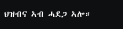ህዝብና ኣብ ሓደጋ ኣሎ።